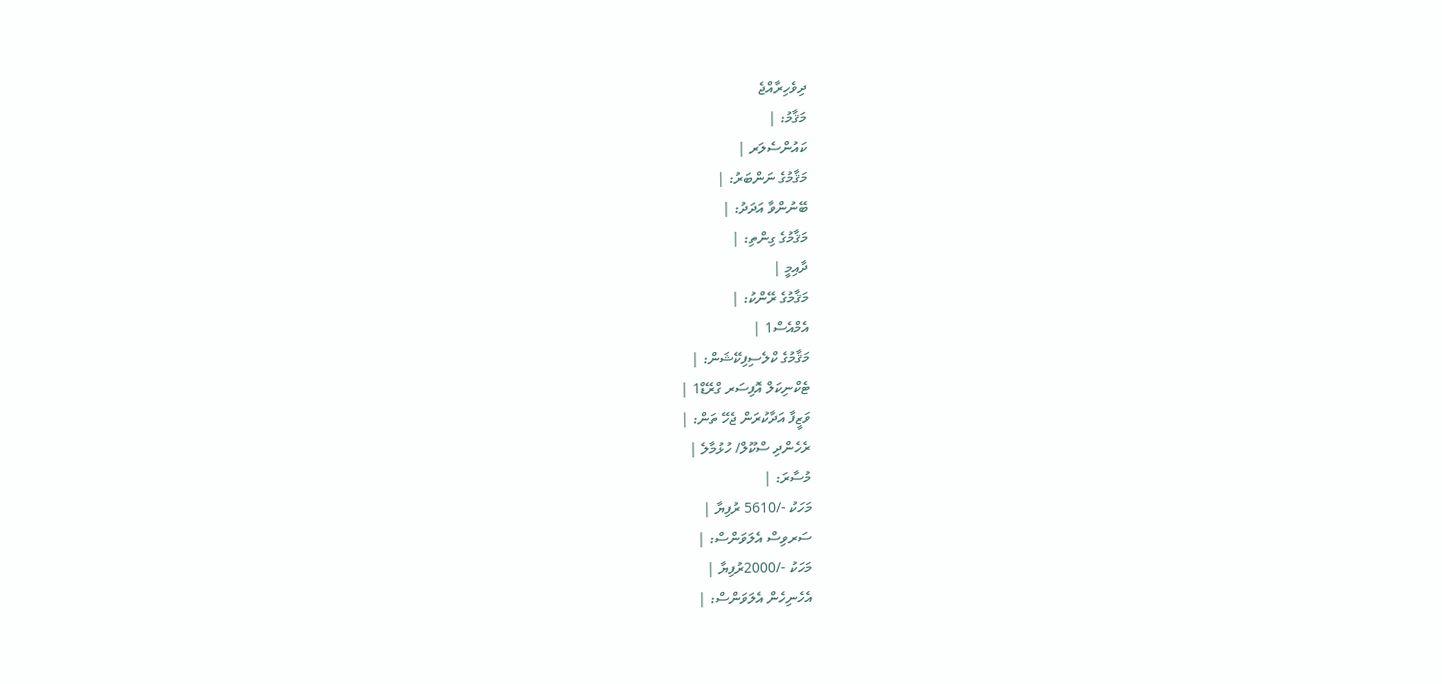ދިވެހިރާއްޖެ
މަޤާމު: |
ކައުންސެލަރ |
މަޤާމުގެ ނަންބަރު: |
ބޭނުންވާ އަދަދު: |
މަޤާމުގެ ގިންތި: |
ދާއިމީ |
މަޤާމުގެ ރޭންކު: |
އެމްއެސް1 |
މަޤާމުގެ ކްލެސިފިކޭޝަން: |
ޓެކްނިކަލް އޮފިސަރ ގްރޭޑް1 |
ވަޒީފާ އަދާކުރަން ޖެހޭ ތަން: |
ރެހެންދި ސްކޫލް/ ހުޅުމާލެ |
މުސާރަ: |
މަހަކު -/5610 ރުފިޔާ |
ސަރވިސް އެލަވަންސް: |
މަހަކު -/2000ރުފިޔާ |
އެހެނިހެން އެލަވަންސް: |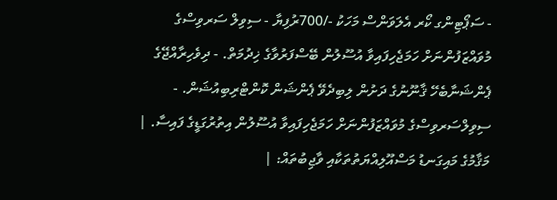- ސަޕޯޓިންގ ކޯރ އެލަވަންސް މަހަކު -/700ރުފިޔާ - ސިވިލް ސަރވިސްގެ މުވައްޒަފުންނަށް ހަމަޖެހިފައިވާ އުސޫލުން ބޭސްފަރުވާގެ ޚިދުމަތް. - ދިވެހިރާއްޖޭގެ ޕެންޝަނާބެހޭ ޤާނޫނުގެ ދަށުން ލިބިދެވޭ ޕެންޝަން ކޮންޓްރިބިއުޝަން. - ސިވިލްސަރވިސްގެ މުވައްޒަފުންނަށް ހަމަޖެހިފައިވާ އުސޫލުން އިތުރުގަޑީގެ ފައިސާ. |
މަޤާމުގެ މައިގަނޑު މަސްއޫލިއްޔަތުތަކާއި ވާޖިބުތައް: |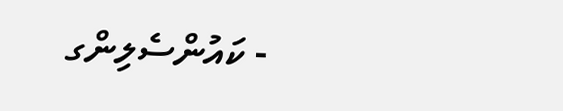- ކައުންސެލިންގ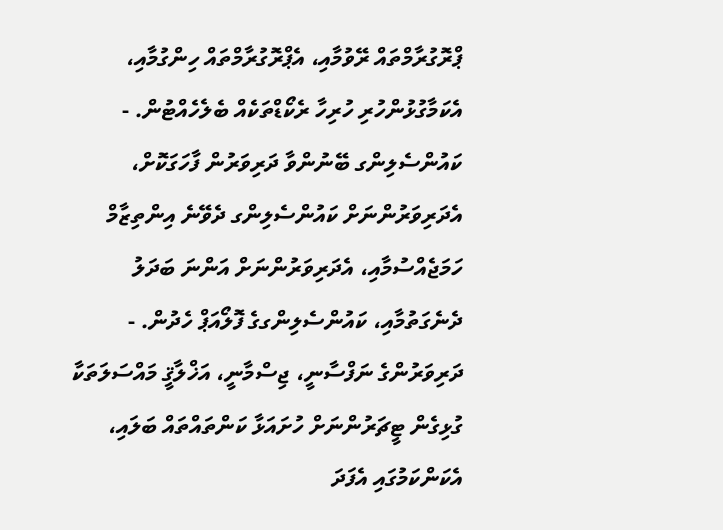ޕްރޮގުރާމްތައް ރޭވުމާއި، އެޕްރޮގުރާމްތައް ހިންގުމާއި، އެކަމާގުޅުންހުރި ހުރިހާ ރެކޯޑްތަކެއް ބެލެހެއްޓުން. - ކައުންސެލިންގ ބޭނުންވާ ދަރިވަރުން ފާހަގަކޮށް، އެދަރިވަރުންނަށް ކައުންސެލިންގ ދެވޭނެ އިންތިޒާމް ހަމަޖެއްސުމާއި، އެދަރިވަރުންނަށް އަންނަ ބަދަލު ދެނެގަތުމާއި، ކައުންސެލިންގގެ ފޮލޯއަޕް ހެދުން. - ދަރިވަރުންގެ ނަފްސާނީ، ޖިސްމާނީ، އަޚްލާޤީ މައްސަލަތަކާ ގުޅިގެން ޓީޗަރުންނަށް ހުށައަޅާ ކަންތައްތައް ބަލައި، އެކަންކަމުގައި އެފަދަ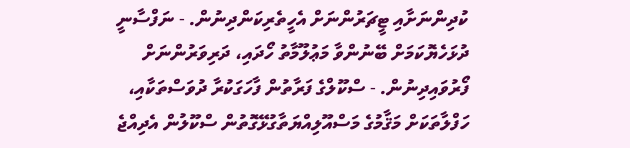ކުދިންނަށާއި ޓީޗަރުންނަށް އެހީތެރިކަންދިނުން. - ނަފްސާނީ ދުޅަހެޔޮކަމަށް ބޭނުންވާ މަޢުލޫމާތު ހޯދައި، ދަރިވަރުންނަށް ފޯރުވައިދިނުން. - ސްކޫލްގެ ފަރާތުން ފާހަގަކުރާ ދުވަސްތަކާއި، ހަފްލާތަކަށް މަޤާމުގެ މަސްއޫލިއްޔަތާގުޅޭގޮތުން ސްކޫލުން އެދިއްޖެ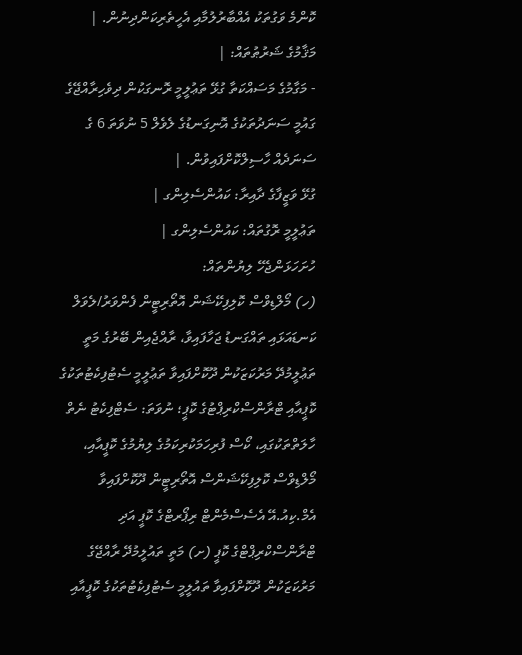ކޮންމެ ވަގުތަކު އެއްބާރުލުމާއި އެހީތެރިކަންދިނުން. |
މަޤާމުގެ ޝަރުޠުތައް: |
- މަގާމުގެ މަސައްކަތާ ގުޅޭ ތަޢުލީމީ ރޮނގަކުން ދިވެހިރާއްޖޭގެ ގައުމީ ސަނަދުތަކުގެ އޮނިގަނޑުގެ ލެވެލް 5 ނުވަތަ 6 ގެ ސަނަދެއް ހާސިލްކޮށްފައިވުން. |
ގުޅޭ ވަޒީފާގެ ދާއިރާ: ކައުންސެލިންގ |
ތަޢުލީމީ ރޮގުތައް: ކައުންސެލިންގ |
ހުށަހަޅަންޖެހޭ ލިޔުންތައް:
(ހ) މޯލްޑިވްސް ކޮލިފިކޭޝަން އޮތޯރިޓީން ފެންވަރު/ލެވަލް ކަނޑައަޅައި ތައްގަނޑު ޖަހާފައިވާ، ރާއްޖެއިން ބޭރުގެ މަތީ ތަޢުލީމުދޭ މަރުކަޒަކުން ދޫކޮށްފައިވާ ތަޢުލީމީ ސެޓުފިކެޓުތަކުގެ ކޮޕީއާއި ޓްރާންސްކްރިޕްޓުގެ ކޮޕީ؛ ނުވަތަ: ސެޓްފިކެޓު ނެތް ހާލަތްތަކުގައި، ކޯސް ފުރިހަމަކުރިކަމުގެ ލިޔުމުގެ ކޮޕީއާއި، މޯލްޑިވްސް ކޮލިފިކޭޝަންސް އޮތޯރިޓީން ދޫކޮށްފައިވާ އެމް.ކިއު.އޭ އެސެސްމެންޓް ރިޕޯރޓްގެ ކޮޕީ އަދި ޓްރާންސްކްރިޕްޓްގެ ކޮޕީ (ށ) މަތީ ތައުލީމުދޭ ރާއްޖޭގެ މަރުކަޒަކުން ދޫކޮށްފައިވާ ތައުލީމީ ސެޓުފިކެޓުތަކުގެ ކޮޕީއާއި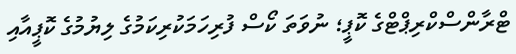ޓްރާންސްކްރިޕްޓްގެ ކޮޕީ؛ ނުވަތަ ކޯސް ފުރިހަމަކުރިކަމުގެ ލިޔުމުގެ ކޮޕީއާއި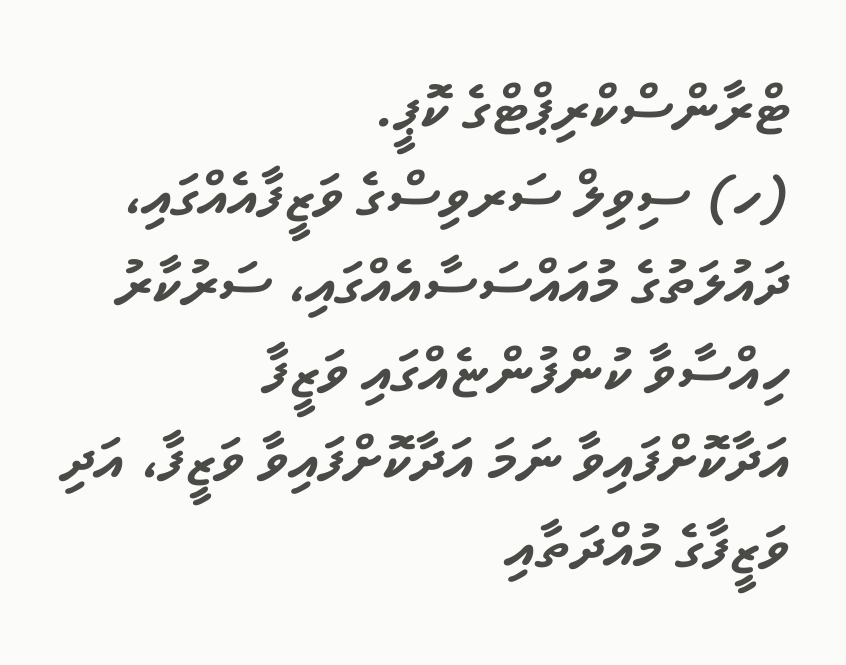ޓްރާންސްކްރިޕްޓްގެ ކޮޕީ.
(ހ) ސިވިލް ސަރވިސްގެ ވަޒީފާއެއްގައި، ދައުލަތުގެ މުއައްސަސާއެއްގައި، ސަރުކާރު ހިއްސާވާ ކުންފުންޏެއްގައި ވަޒީފާ އަދާކޮށްފައިވާ ނަމަ އަދާކޮށްފައިވާ ވަޒީފާ، އަދި ވަޒީފާގެ މުއްދަތާއި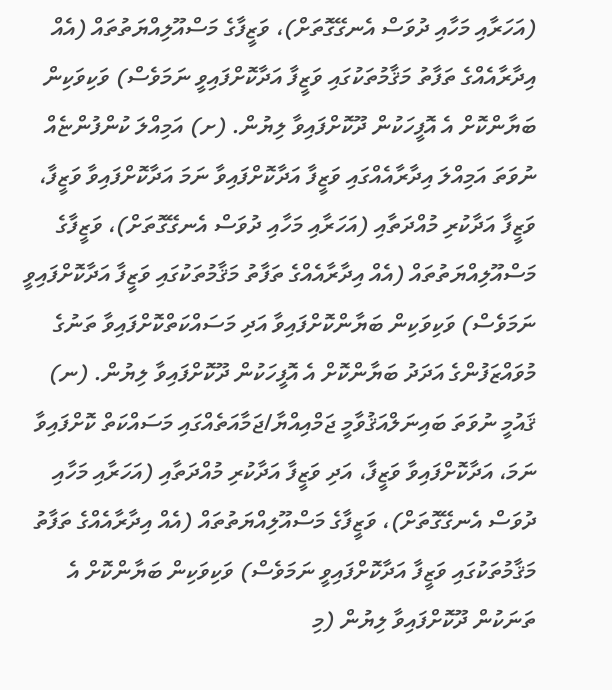(އަހަރާއި މަހާއި ދުވަސް އެނގޭގޮތަށް)، ވަޒީފާގެ މަސްއޫލިއްޔަތުތައް (އެއް އިދާރާއެއްގެ ތަފާތު މަޤާމުތަކުގައި ވަޒީފާ އަދާކޮށްފައިވީ ނަމަވެސް) ވަކިވަކިން ބަޔާންކޮށް އެ އޮފީހަކުން ދޫކޮށްފައިވާ ލިޔުން. (ށ) އަމިއްލަ ކުންފުންޏެއް ނުވަތަ އަމިއްލަ އިދާރާއެއްގައި ވަޒީފާ އަދާކޮށްފައިވާ ނަމަ އަދާކޮށްފައިވާ ވަޒީފާ، ވަޒީފާ އަދާކުރި މުއްދަތާއި (އަހަރާއި މަހާއި ދުވަސް އެނގޭގޮތަށް)، ވަޒީފާގެ މަސްއޫލިއްޔަތުތައް (އެއް އިދާރާއެއްގެ ތަފާތު މަޤާމުތަކުގައި ވަޒީފާ އަދާކޮށްފައިވީ ނަމަވެސް) ވަކިވަކިން ބަޔާންކޮށްފައިވާ އަދި މަސައްކަތްކޮށްފައިވާ ތަނުގެ މުވައްޒަފުންގެ އަދަދު ބަޔާންކޮށް އެ އޮފީހަކުން ދޫކޮށްފައިވާ ލިޔުން. (ނ) ޤައުމީ ނުވަތަ ބައިނަލްއަޤުވާމީ ޖަމްއިއްޔާ/ޖަމާއަތެއްގައި މަސައްކަތް ކޮށްފައިވާ ނަމަ، އަދާކޮށްފައިވާ ވަޒީފާ، އަދި ވަޒީފާ އަދާކުރި މުއްދަތާއި (އަހަރާއި މަހާއި ދުވަސް އެނގޭގޮތަށް)، ވަޒީފާގެ މަސްއޫލިއްޔަތުތައް (އެއް އިދާރާއެއްގެ ތަފާތު މަޤާމުތަކުގައި ވަޒީފާ އަދާކޮށްފައިވީ ނަމަވެސް) ވަކިވަކިން ބަޔާންކޮށް އެ ތަނަކުން ދޫކޮށްފައިވާ ލިޔުން (މި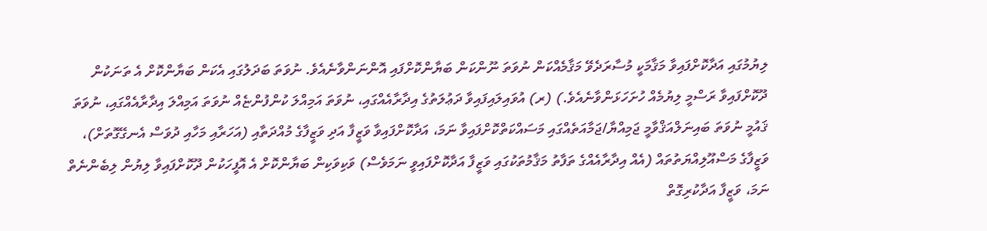ލިޔުމުގައި އަދާކޮށްފައިވާ މަޤާމަކީ މުސާރަދެވޭ މަޤާމެއްކަން ނުވަތަ ނޫންކަން ބަޔާންކޮށްފައި އޮންނަންވާނެއެވެ. ނުވަތަ ބަދަލުގައި އެކަން ބަޔާންކޮށް އެ ތަނަކުން ދޫކޮށްފައިވާ ރަސްމީ ލިޔުމެއް ހުށަހަޅަންވާނެއެވެ.) (ރ) އުވައިލައިފައިވާ ދަޢުލަތުގެ އިދާރާއެއްގައި، ނުވަތަ އަމިއްލަ ކުންފުންޏެއް ނުވަތަ އަމިއްލަ އިދާރާއެއްގައި، ނުވަތަ ޤައުމީ ނުވަތަ ބައިނަލްއަޤްވާމީ ޖަމިއްޔާ/ޖަމާއަތެއްގައި މަސައްކަތްކޮށްފައިވާ ނަމަ، އަދާކޮށްފައިވާ ވަޒީފާ އަދި ވަޒީފާގެ މުއްދަތާއި (އަހަރާއި މަހާއި ދުވަސް އެނގޭގޮތަށް)، ވަޒީފާގެ މަސްއޫލިއްޔަތުތައް (އެއް އިދާރާއެއްގެ ތަފާތު މަޤާމުތަކުގައި ވަޒީފާ އަދާކޮށްފައިވީ ނަމަވެސް) ވަކިވަކިން ބަޔާންކޮށް އެ އޮފީހަކުން ދޫކޮށްފައިވާ ލިޔުން ލިބެންނެތް ނަމަ، ވަޒީފާ އަދާކުރިގޮތް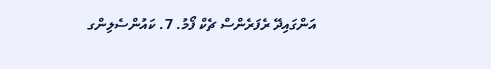އަންގައިދޭ ރެފަރެންސް ޗެކް ފޯމު. 7. ކައުންސެލިންގ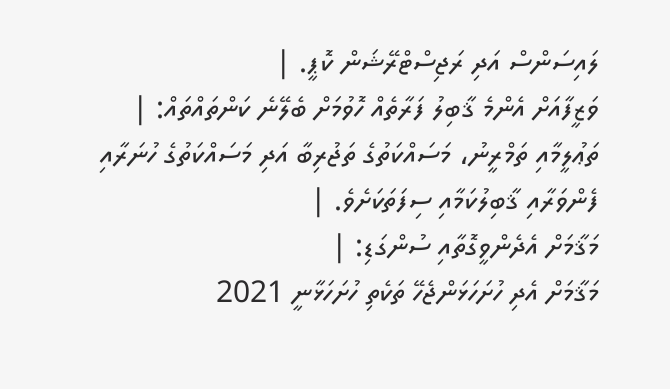ލައިސަންސް އަދި ރަޖިސްޓްރޭޝަން ކޮޕީ. |
ވަޒީފާއަށް އެންމެ ޤާބިލު ފަރާތެއް ހޮވުމަށް ބެލޭނެ ކަންތައްތައް: |
ތަޢުލީމާއި ތަމްރީނު، މަސައްކަތުގެ ތަޖުރިބާ އަދި މަސައްކަތުގެ ހުނަރާއި ފެންވަރާއި ޤާބިލުކަމާއި ސިފަތަކަށެވެ. |
މަޤާމަށް އެދެންވީގޮތާއި ސުންގަޑި: |
މަޤާމަށް އެދި ހުށަހަޅަންޖެހޭ ތަކެތި ހުށަހަޅާނީ 2021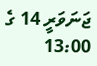ޖަނަވަރީ 14 ގެ 13:00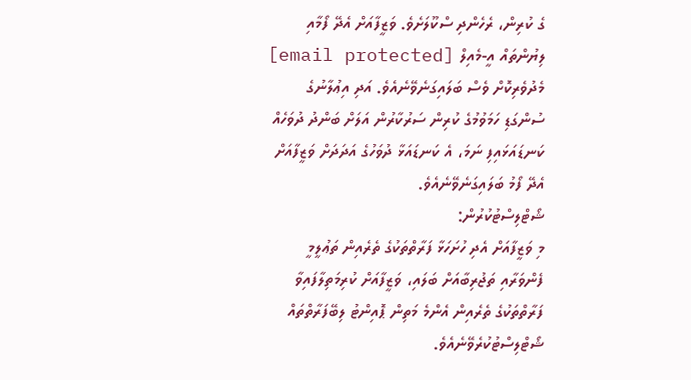ގެ ކުރިން، ރެހެންދި ސްކޫލަށެވެ. ވަޒީފާއަށް އެދޭ ފޯމާއި ލިޔުންތައް އީ-މެއިލް [email protected] މެދުވެރިކޮށް ވެސް ބަލައިގަނެވޭނެއެވެ. އަދި އިޢުލާނުގެ ސުންގަޑި ހަމަވުމުގެ ކުރިން ސަރުކާރުން އަލަށް ބަންދު ދުވަހެއް ކަނޑައަޅައިފި ނަމަ، އެ ކަނޑައަޅާ ދުވަހުގެ އަދަދަށް ވަޒީފާއަށް އެދޭ ފޯމު ބަލައިގަނެވޭނެއެވެ.
ޝޯޓްލިސްޓުކުރުން:
މި ވަޒީފާއަށް އެދި ހުށަހަޅާ ފަރާތްތަކުގެ ތެރެއިން ތަޢުލީމީ ފެންވަރާއި ތަޖުރިބާއަށް ބަލައި، ވަޒީފާއަށް ކުރިމަތިލާފައިވާ ފަރާތްތަކުގެ ތެރެއިން އެންމެ މަތިން ޕޮއިންޓު ލިބޭފަރާތްތައް ޝޯޓްލިސްޓުކުރެވޭނެއެވެ.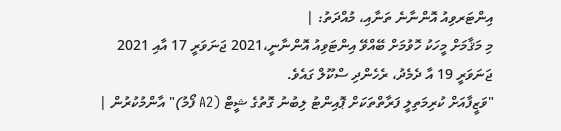އިންޓަރވިއު އޮންނާނެ ތަނާއި، މުއްދަތު: |
މި މަޤާމަށް މީހަކު ހޮވުމަށް ބޭއްވޭ އިންޓަވިއު އޮންނާނީ،2021 ޖަނަވަރީ 17 އާއި 2021 ޖަނަވަރީ 19 އާ ދެމެދު، ރެހެންދި ސްކޫލް ގައެވެ.
"ވަޒީފާއަށް ކުރިމަތިލީ ފަރާތްތަކަށް ޕޮއިންޓު ލިބުނު ގޮތުގެ ޝީޓް (A2 ފޯމު)" އާންމުކުރުން |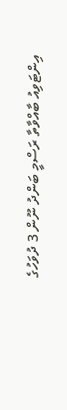އިންޓަވިއު ބާއްވާތާ ރަސްމީ ބަންދު ނޫން 3 ދުވަހުގެ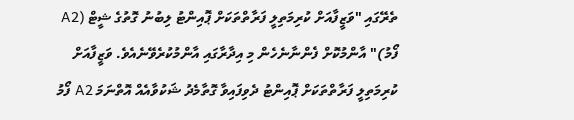ތެރޭގައި "ވަޒީފާއަށް ކުރިމަތިލީ ފަރާތްތަކަށް ޕޮއިންޓު ލިބުނު ގޮތުގެ ޝީޓް (A2 ފޯމު)" އާންމުކޮށް ފެންނާނެހެން މި އިދާރާގައި އާންމުކުރެވޭނެއެވެ. ވަޒީފާއަށް ކުރިމަތިލީ ފަރާތްތަކަށް ޕޮއިންޓު ދެވިފައިވާ ގޮތާމެދު ޝަކުވާއެއް އޮތްނަމަ A2 ފޯމު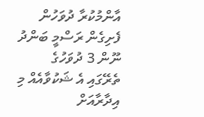އާންމުކުރާ ދުވަހުން ފެށިގެން ރަސްމީ ބަންދު ނޫން 3 ދުވަހުގެ ތެރޭގައި އެ ޝަކުވާއެއް މި އިދާރާއަށް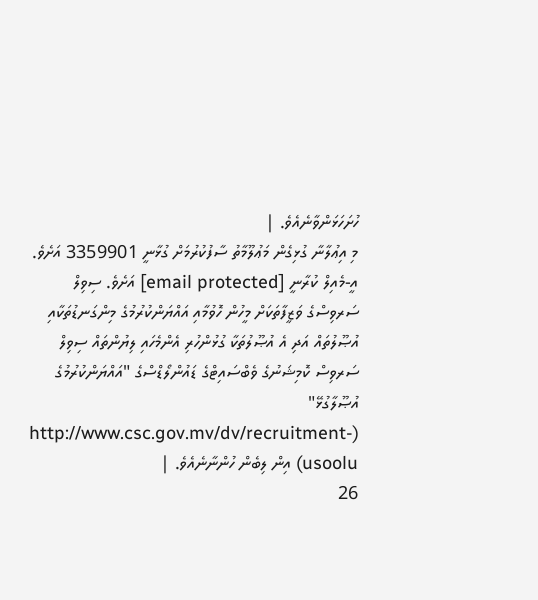ހުށަހަޅަންވާނެއެވެ. |
މި އިޢުލާނާ ގުޅިގެން މަޢުލޫމާތު ސާފުކުރުމަށް ގުޅާނީ 3359901 އަށެވެ. އީ-މެއިލް ކުރާނީ [email protected] އަށެވެ. ސިވިލް ސަރވިސްގެ ވަޒީފާތަކަށް މީހުން ހޮވުމާއި އައްޔަންކުރުމުގެ މިންގަނޑުތަކާއި އުޞޫލުތައް އަދި އެ އުޞޫލުތަކާ ގުޅުންހުރި އެންމެހައި ލިޔުންތައް ސިވިލް ސަރވިސް ކޮމިޝަނުގެ ވެބްސައިޓްގެ ޑައުންލޯޑްސްގެ "އައްޔަންކުރުމުގެ އުޞޫލާގުޅޭ" (http://www.csc.gov.mv/dv/recruitment-usoolu) އިން ލިބެން ހުންނާނެއެވެ. |
26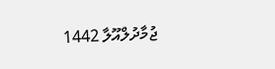ޖުމާދުލްއޫލާ 1442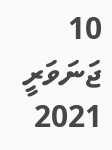10 ޖަނަވަރީ 2021